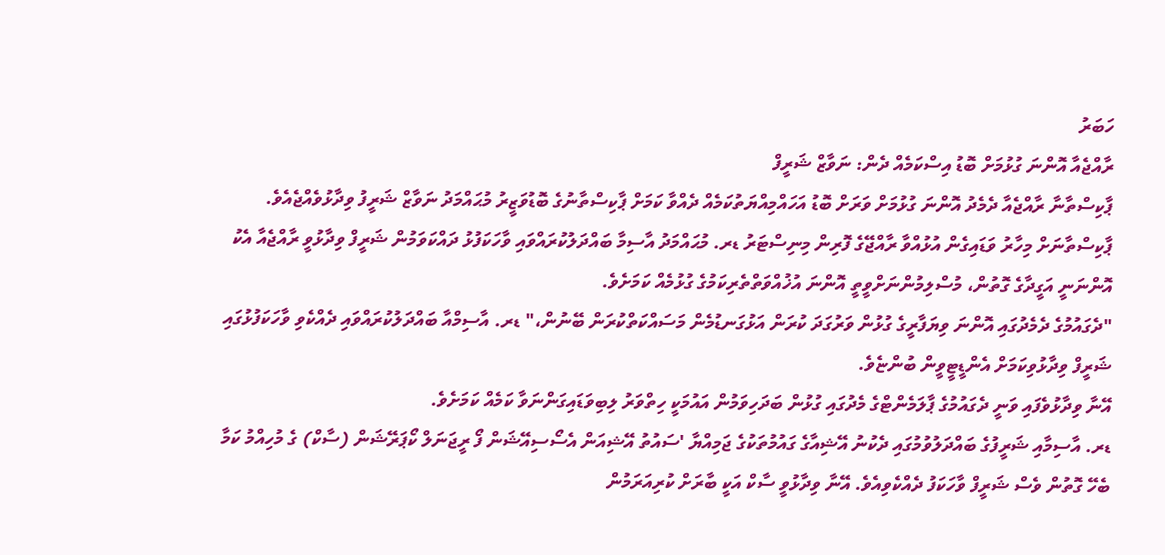ހަބަރު
ރާއްޖެއާ އޮންނަ ގުޅުމަށް ބޮޑު އިސްކަމެއް ދެން: ނަވާޒް ޝަރީފް
ޕާކިސްތާނާ ރާއްޖެއާ ދެމެދު އޮންނަ ގުޅުމަށް ވަރަށް ބޮޑު އަހައްމިއްޔަތުކަމެއް ދެއްވާ ކަމަށް ޕާކިސްތާނުގެ ބޮޑުވަޒީރު މުޙައްމަދު ނަވާޒް ޝަރީފު ވިދާޅުވެއްޖެއެވެ.
ޕާކިސްތާނަށް މިހާރު ވަޑައިގެން އުޅުއްވާ ރާއްޖޭގެ ފޮރިން މިނިސްޓަރު ޑރ. މުޙައްމަދު އާސިމާ ބައްދަލުކުރައްވައި ވާހަކަފުޅު ދައްކަވަމުން ޝަރީފް ވިދާޅުވީ ރާއްޖެއާ އެކު އޮންނަނީ އަގީދާގެ ގޮތުން، މުސްލިމުންނަށްވީތީ އޮންނަ އުޚުއްވަތްތެރިކަމުގެ ގުޅުމެއް ކަމަށެވެ.
"ދެގައުމުގެ ދެމެދުގައި އޮންނަ ވިޔަފާރީގެ ގުޅުން ވަރުގަދަ ކުރަން އަޅުގަނޑުމެން މަސައްކަތްކުރަން ބޭނުން،" ޑރ. އާސިމްއާ ބައްދަލުކުރައްވައި ދެއްކެވި ވާހަކަފުޅުގައި ޝަރީފް ވިދާޅުވިކަމަށް އެންޑީޓީވީން ބުންޏެވެ.
އޭނާ ވިދާޅުވެފައި ވަނީ ދެގައުމުގެ ޕާލަމެންޓްގެ މެދުގައި ގުޅުން ބަދަހިވަމުން އައުމަކީ ހިތްވަރު ލިބިވަޑައިގަންނަވާ ކަމެއް ކަމަށެވެ.
ޑރ. އާސިމާއި ޝަރީފުގެ ބައްދަލުވުމުގައި ދެކުނު އޭޝިއާގެ ގައުމުތަކުގެ ޖަމިއްޔާ 'ސައުތު އޭޝިއަން އެސޯސިއޭޝަން ފޯ ރީޖަނަލް ކޯޕަރޭޝަން (ސާކް) ގެ މުހިއްމު ކަމާ ބެހޭ ގޮތުން ވެސް ޝަރީފް ވާހަކަފު ދެއްކެވިއެވެ. އޭނާ ވިދާޅުވީ ސާކް އަކީ ބާރަށް ކުރިއަރަމުން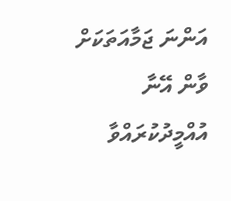އަންނަ ޖަމާއަތަކަށް ވާން އޭނާ އުއްމީދުކުރައްވާ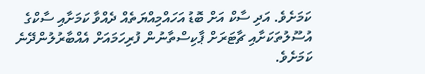ކަމަށެވެ. އަދި ސާކް އަށް ބޮޑު އަހައްމިއްޔަތެއް ދެއްވާ ކަމަށާއި ސާކްގެ އުސޫލުތަކަށާއި ޗާޓަރަށް ޕާކިސްތާނުން ފުރިހަމައަށް އެއްބާރުލުންދޭނެ ކަމަށެވެ.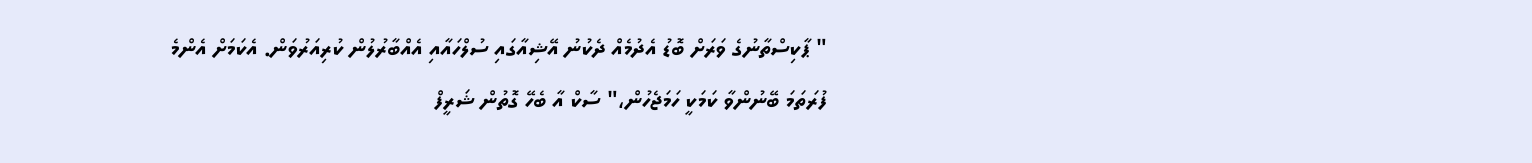" ޕާކިސްތާނުގެ ވަރަށް ބޮޑު އެދުމެއް ދެކުނު އޭޝިއާގައި ސުލްހައާއި އެއްބާރުލުން ކުރިއަރުވަން. އެކަމަށް އެންމެ ފުރަތަމަ ބޭނުންވާ ކަމަކީ ހަމަޖެހުން،" ސާކް އާ ބެހޭ ގޮތުން ޝަރީފް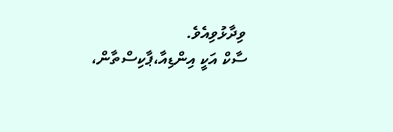ވިދާޅުވިއެވެ.
ސާކް އަކީ އިންޑިއާ،ޕާކިސްތާން،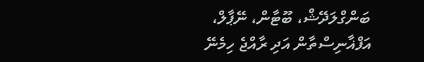ބަންގްލަދޭޝް، ބޫޓާން، ނޭޕާލް، އަފްޣާނިސްތާން އަދި ރާއްޖެ ހިމެނޭ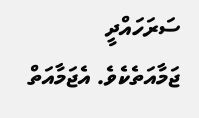ސަރަހައްދީ ޖަމާއަތެކެވެ. އެޖަމާއަތް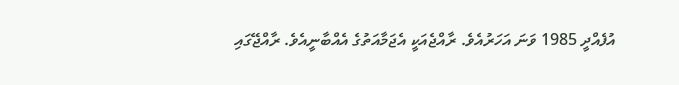އުފެއްދީ 1985 ވަނަ އަހަރުއެވެ. ރާއްޖެއަކީ އެޖަމާއަތުގެ އެއްބާނީއެވެ. ރާއްޖޭގައި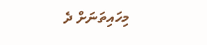މިހައިތަނަށް ދެ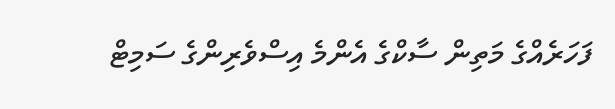ފަހަރެއްގެ މަތިން ސާކްގެ އެންމެ އިސްވެރިންގެ ސަމިޓް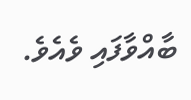ބާއްވާފައި ވެއެވެ.